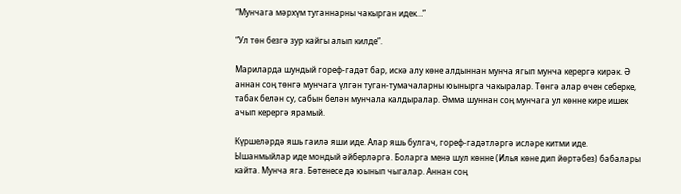“Мунчага мәрхүм туганнарны чакырган идек…”

“Ул төн безгә зур кайгы алып килде”.

Мариларда шундый гореф-гадәт бар, искә алу көне алдыннан мунча ягып мунча керергә кирәк. Ә аннан соң төнгә мунчага үлгән туган-тумачаларны юынырга чакыралар. Төнгә алар өчен себерке, табак белән су, сабын белән мунчала калдыралар. Әмма шуннан соң мунчага ул көнне кире ишек ачып керергә ярамый.

Күршеләрдә яшь гаилә яши иде. Алар яшь булгач, гореф-гадәтләргә исләре китми иде. Ышанмыйлар иде мондый әйберләргә. Боларга менә шул көнне (Илья көне дип йөртәбез) бабалары кайта. Мунча яга. Бөтенесе дә юынып чыгалар. Аннан соң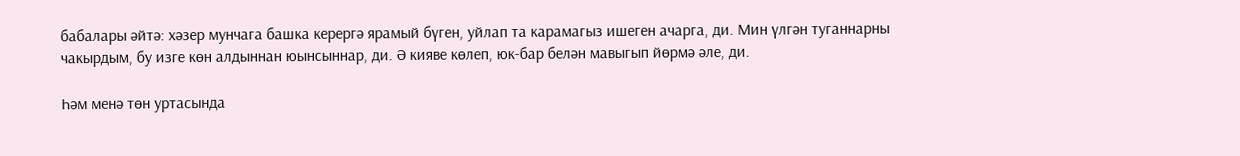бабалары әйтә: хәзер мунчага башка керергә ярамый бүген, уйлап та карамагыз ишеген ачарга, ди. Мин үлгән туганнарны чакырдым, бу изге көн алдыннан юынсыннар, ди. Ә кияве көлеп, юк-бар белән мавыгып йөрмә әле, ди.

Һәм менә төн уртасында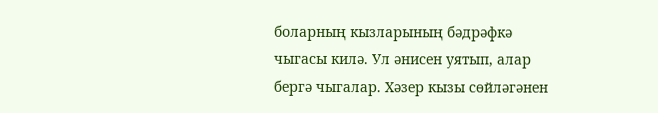боларның кызларының бәдрәфкә чыгасы килә. Ул әнисен уятып, алар бергә чыгалар. Хәзер кызы сөйләгәнен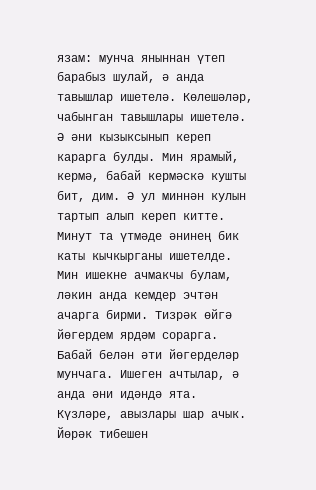язам: мунча яныннан үтеп барабыз шулай, ә анда тавышлар ишетелә. Көлешәләр, чабынган тавышлары ишетелә. Ә әни кызыксынып кереп карарга булды. Мин ярамый, кермә, бабай кермәскә кушты бит, дим. Ә ул миннән кулын тартып алып кереп китте. Минут та үтмәде әнинең бик каты кычкырганы ишетелде. Мин ишекне ачмакчы булам, ләкин анда кемдер эчтән ачарга бирми. Тизрәк өйгә йөгердем ярдәм сорарга. Бабай белән әти йөгерделәр мунчага. Ишеген ачтылар, ә анда әни идәндә ята. Күзләре, авызлары шар ачык. Йөрәк тибешен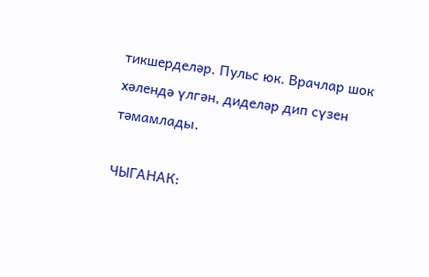тикшерделәр. Пульс юк. Врачлар шок хәлендә үлгән, диделәр дип сүзен тәмамлады.

ЧЫГАНАК: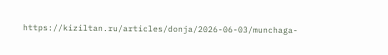https://kiziltan.ru/articles/donja/2026-06-03/munchaga-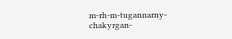m-rh-m-tugannarny-chakyrgan-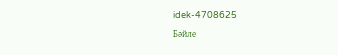idek-4708625

Бәйле